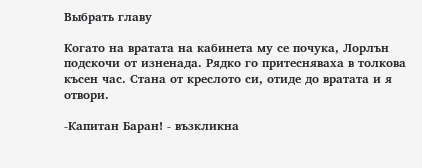Выбрать главу

Когато на вратата на кабинета му се почука, Лорлън подскочи от изненада. Рядко го притесняваха в толкова късен час. Стана от креслото си, отиде до вратата и я отвори.

-Капитан Баран! - възкликна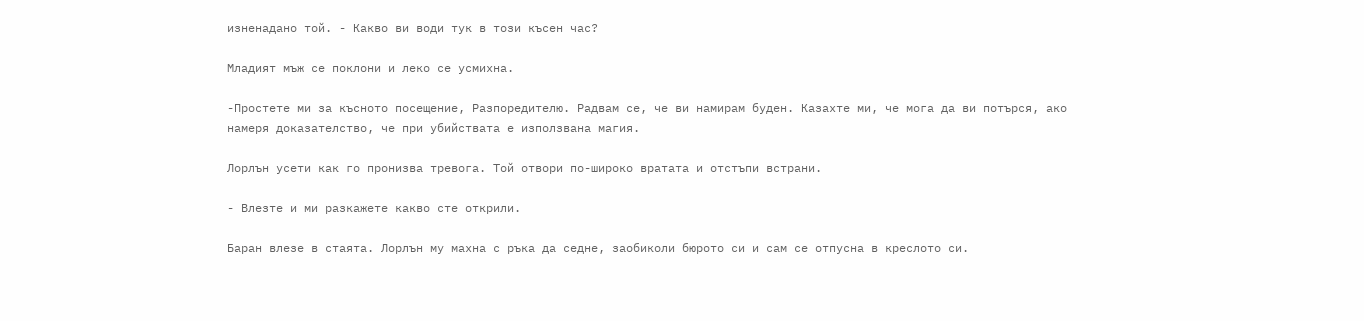изненадано той. - Какво ви води тук в този късен час?

Младият мъж се поклони и леко се усмихна.

-Простете ми за късното посещение, Разпоредителю. Радвам се, че ви намирам буден. Казахте ми, че мога да ви потърся, ако намеря доказателство, че при убийствата е използвана магия.

Лорлън усети как го пронизва тревога. Той отвори по-широко вратата и отстъпи встрани.

- Влезте и ми разкажете какво сте открили.

Баран влезе в стаята. Лорлън му махна с ръка да седне, заобиколи бюрото си и сам се отпусна в креслото си.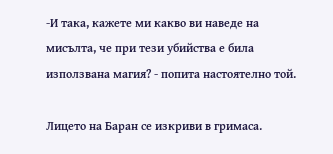-И така, кажете ми какво ви наведе на мисълта, че при тези убийства е била използвана магия? - попита настоятелно той.

Лицето на Баран се изкриви в гримаса.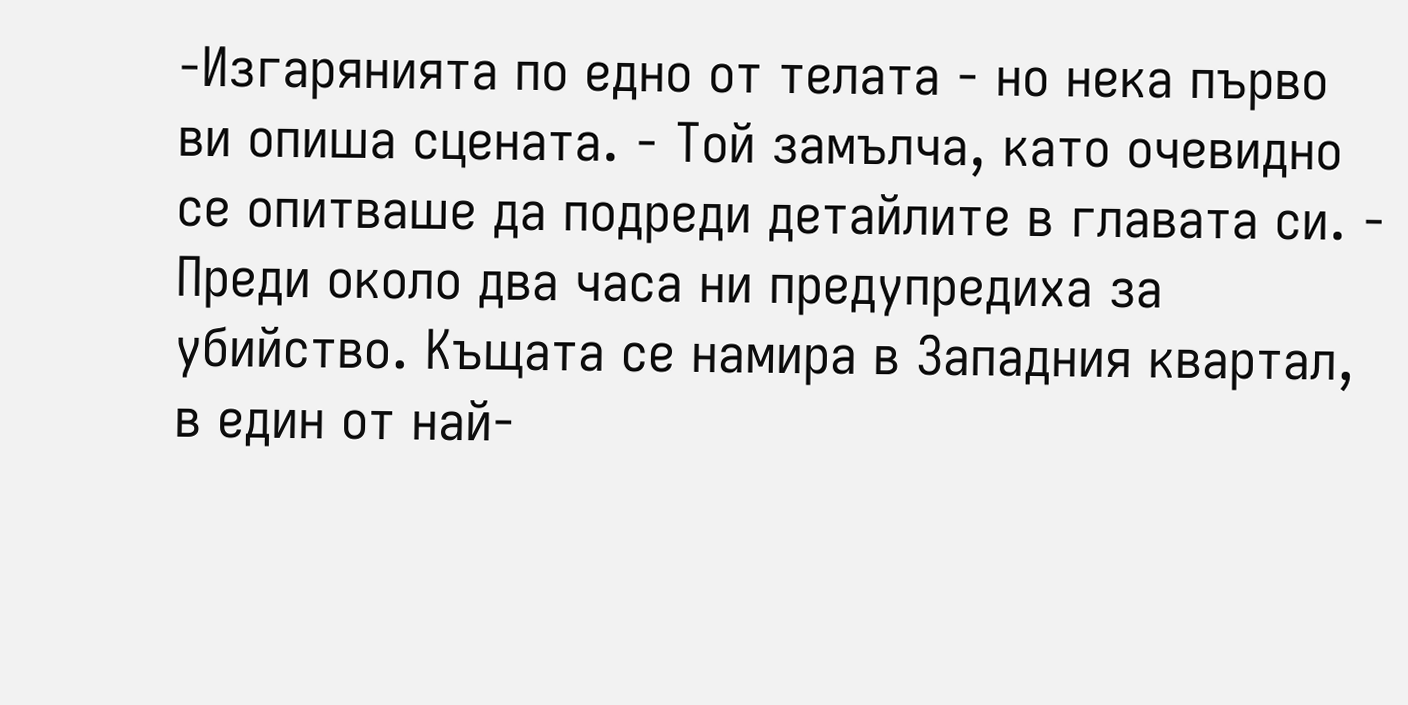-Изгарянията по едно от телата - но нека първо ви опиша сцената. - Той замълча, като очевидно се опитваше да подреди детайлите в главата си. - Преди около два часа ни предупредиха за убийство. Къщата се намира в Западния квартал, в един от най-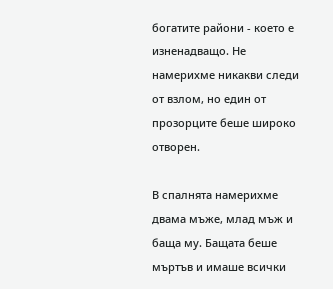богатите райони - което е изненадващо. Не намерихме никакви следи от взлом, но един от прозорците беше широко отворен.

В спалнята намерихме двама мъже, млад мъж и баща му. Бащата беше мъртъв и имаше всички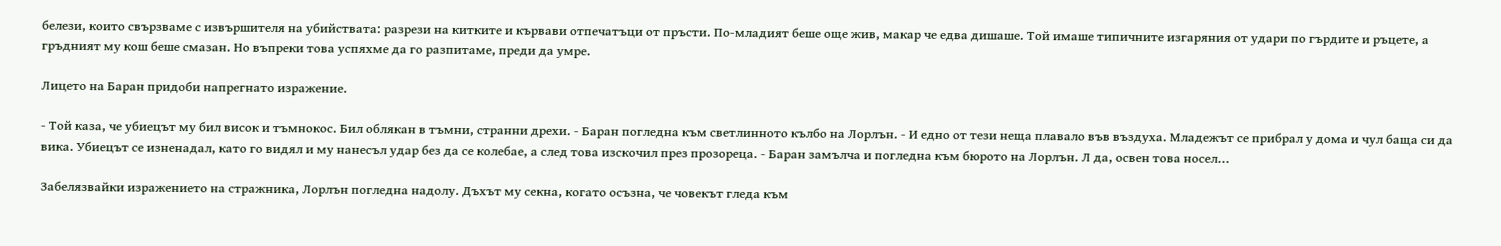белези, които свързваме с извършителя на убийствата: разрези на китките и кървави отпечатъци от пръсти. По-младият беше още жив, макар че едва дишаше. Той имаше типичните изгаряния от удари по гърдите и ръцете, а гръдният му кош беше смазан. Но въпреки това успяхме да го разпитаме, преди да умре.

Лицето на Баран придоби напрегнато изражение.

- Той каза, че убиецът му бил висок и тъмнокос. Бил облякан в тъмни, странни дрехи. - Баран погледна към светлинното кълбо на Лорлън. - И едно от тези неща плавало във въздуха. Младежът се прибрал у дома и чул баща си да вика. Убиецът се изненадал, като го видял и му нанесъл удар без да се колебае, а след това изскочил през прозореца. - Баран замълча и погледна към бюрото на Лорлън. Л да, освен това носел...

Забелязвайки изражението на стражника, Лорлън погледна надолу. Дъхът му секна, когато осъзна, че човекът гледа към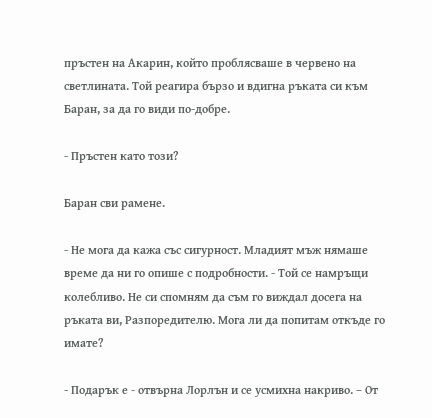пръстен на Акарин, който проблясваше в червено на светлината. Той реагира бързо и вдигна ръката си към Баран, за да го види по-добре.

- Пръстен като този?

Баран сви рамене.

- Не мога да кажа със сигурност. Младият мъж нямаше време да ни го опише с подробности. - Той се намръщи колебливо. Не си спомням да съм го виждал досега на ръката ви, Разпоредителю. Moга ли да попитам откъде го имате?

- Подарък е - отвърна Лорлън и се усмихна накриво. – От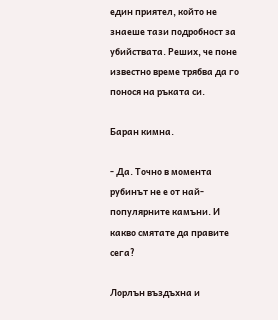един приятел, който не знаеше тази подробност за убийствата. Реших, че поне известно време трябва да го понося на ръката си.

Баран кимна.

- Да. Точно в момента рубинът не е от най-популярните камъни. И какво смятате да правите сега?

Лорлън въздъхна и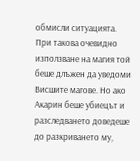обмисли ситуацията. При такова очевидно използване на магия той беше длъжен да уведоми Висшите магове. Но ако Акарин беше убиецът и разследването доведеше до разкриването му,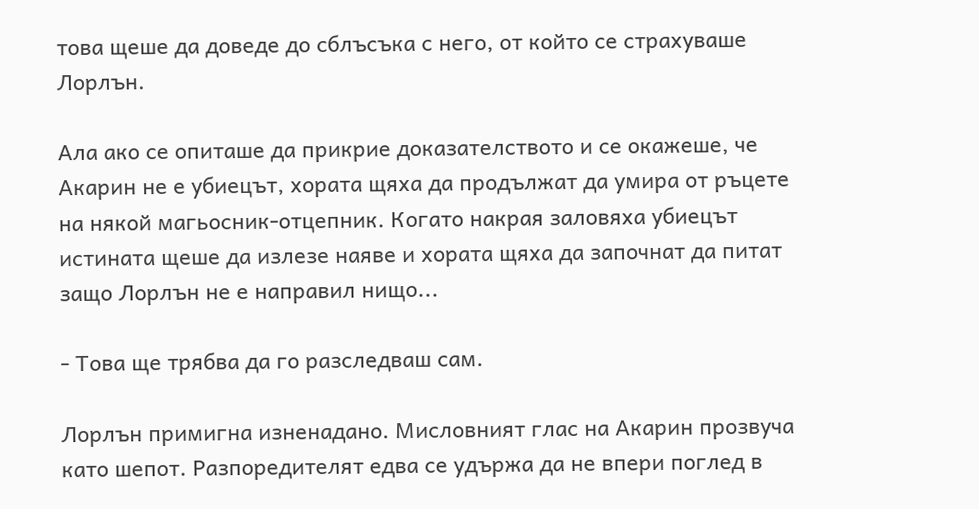това щеше да доведе до сблъсъка с него, от който се страхуваше Лорлън.

Ала ако се опиташе да прикрие доказателството и се окажеше, че Акарин не е убиецът, хората щяха да продължат да умира от pъцете на някой магьосник-отцепник. Когато накрая заловяха убиецът истината щеше да излезе наяве и хората щяха да започнат да питат защо Лорлън не е направил нищо...

- Това ще трябва да го разследваш сам.

Лорлън примигна изненадано. Мисловният глас на Акарин прозвуча като шепот. Разпоредителят едва се удържа да не впери поглед в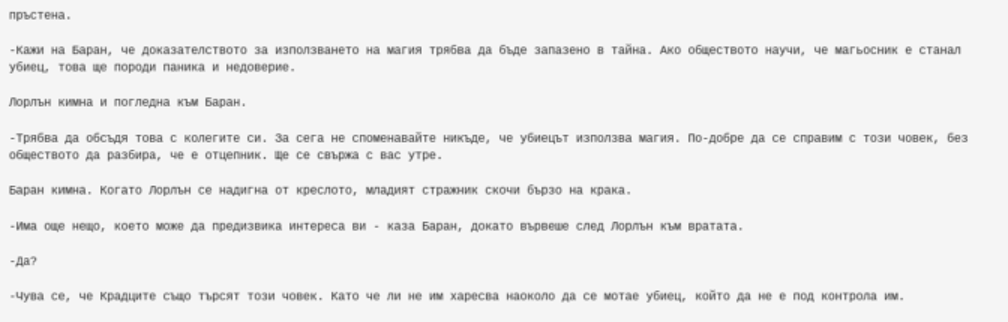пръстена.

-Кажи на Баран, че доказателството за използването на магия трябва да бъде запазено в тайна. Ако обществото научи, че магьосник е станал убиец, това ще породи паника и недоверие.

Лорлън кимна и погледна към Баран.

-Трябва да обсъдя това с колегите си. За сега не споменавайте никъде, че убиецът използва магия. По-добре да се справим с този човек, без обществото да разбира, че е отцепник. Ще се свържа с вас утре.

Баран кимна. Когато Лорлън се надигна от креслото, младият стражник скочи бързо на крака.

-Има още нещо, което може да предизвика интереса ви - каза Баран, докато вървеше след Лорлън към вратата.

-Да?

-Чува се, че Крадците също търсят този човек. Като че ли не им харесва наоколо да се мотае убиец, който да не е под контрола им.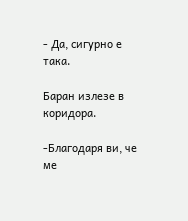- Да, сигурно е така.

Баран излезе в коридора.

-Благодаря ви, че ме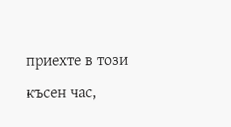приехте в този късен час,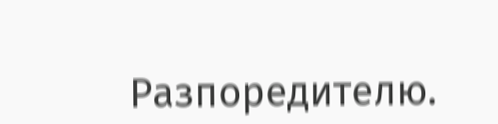Разпоредителю.